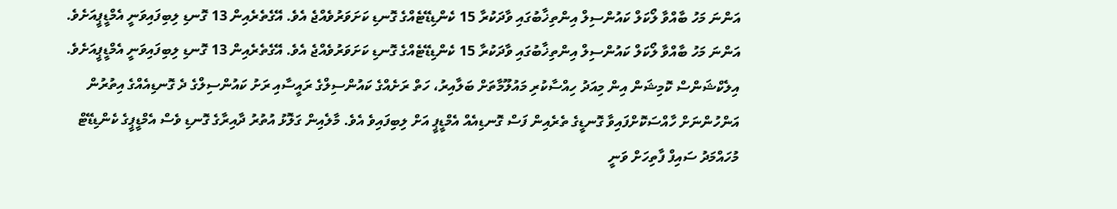އަންނަ މަހު ބާއްވާ ލޯކަލް ކައުންސިލް އިންތިޚާބުގައި ވާދަކުރާ 15 ކެންޑިޑޭޓެއްގެ ގޮނޑި ކަށަވަރުވެއްޖެ އެވެ. އޭގެތެރެއިން 13 ގޮނޑި ލިބިފައިވަނީ އެމްޑީޕީއަށެވެ.
އަންނަ މަހު ބާއްވާ ލޯކަލް ކައުންސިލް އިންތިޚާބުގައި ވާދަކުރާ 15 ކެންޑިޑޭޓެއްގެ ގޮނޑި ކަށަވަރުވެއްޖެ އެވެ. އޭގެތެރެއިން 13 ގޮނޑި ލިބިފައިވަނީ އެމްޑީޕީއަށެވެ.
އިލެކްޝަންސް ކޮމިޝަން އިން މިއަދު ހިއްސާކުރި މައުލޫމާތަށް ބަލާއިރު، ހަތް ރަށެއްގެ ކައުންސިލްގެ ރައީސާއި ރަށު ކައުންސިލްގެ ދެ ގޮނޑިއެއްގެ އިތުރުން އަންހުންނަށް ހާއްސަކޮށްފައިވާ ގޮނޑީގެ ތެރެއިން ފަސް ގޮނޑިއެއް އެމްޑީޕީ އަށް ލިބިފައިވެ އެވެ. މާލެއިން ގަލޮޅު އުތުރު ދާއިރާގެ ގޮނޑި ވެސް އެމްޑީޕީގެ ކެންޑިޑޭޓް މުހައްމަދު ސައިފް ފާތިހަށް ވަނީ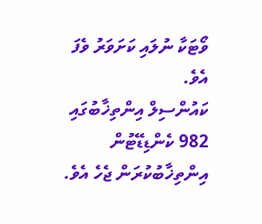ވޯޓަކާ ނުލައި ކަށަވަރު ވެފަ އެވެ.
ކައުންސިލް އިންތިޚާބުގައި 982 ކެންޑިޑޭޓުން އިންތިޚާބުކުރަން ޖެހެ އެވެ.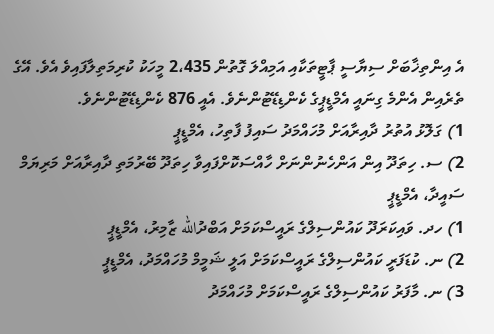އެ އިންތިޚާބަށް ސިޔާސީ ޕާޓީތަކާއި އަމިއްލަ ގޮތުން 2،435 މީހަކު ކުރިމަތިލާފައިވެ އެވެ. އޭގެ ތެރެއިން އެންމެ ގިނައީ އެމްޑީޕީގެ ކެންޑިޑޭޓުންނެވެ. އެއީ 876 ކެންޑިޑޭޓުންނެވެ.
1) ގަލޮޅު އުތުރު ދާއިރާއަށް މުހައްމަދު ސައިފު ފާތިހު، އެމްޑީޕީ
2) ސ. ހިތަދޫ އިން އަންހެނުންނަށް ހާއްސަކޮށްފައިވާ ހިތަދޫ ބޭރުމަތި ދާއިރާއަށް މަރިޔަމް ސައީދާ، އެމްޑީޕީ
1) ހދ. ވައިކަރަދޫ ކައުންސިލްގެ ރައީސްކަމަށް އަބްދުالله ޒާމިރު، އެމްޑީޕީ
2) ނ. ކުޑަފަރީ ކައުންސިލްގެ ރައީސްކަމަށް އަލީ ޝަމީމް މުހައްމަދު، އެމްޑީޕީ
3) ނ. މާފަރު ކައުންސިލްގެ ރައީސްކަމަށް މުހައްމަދު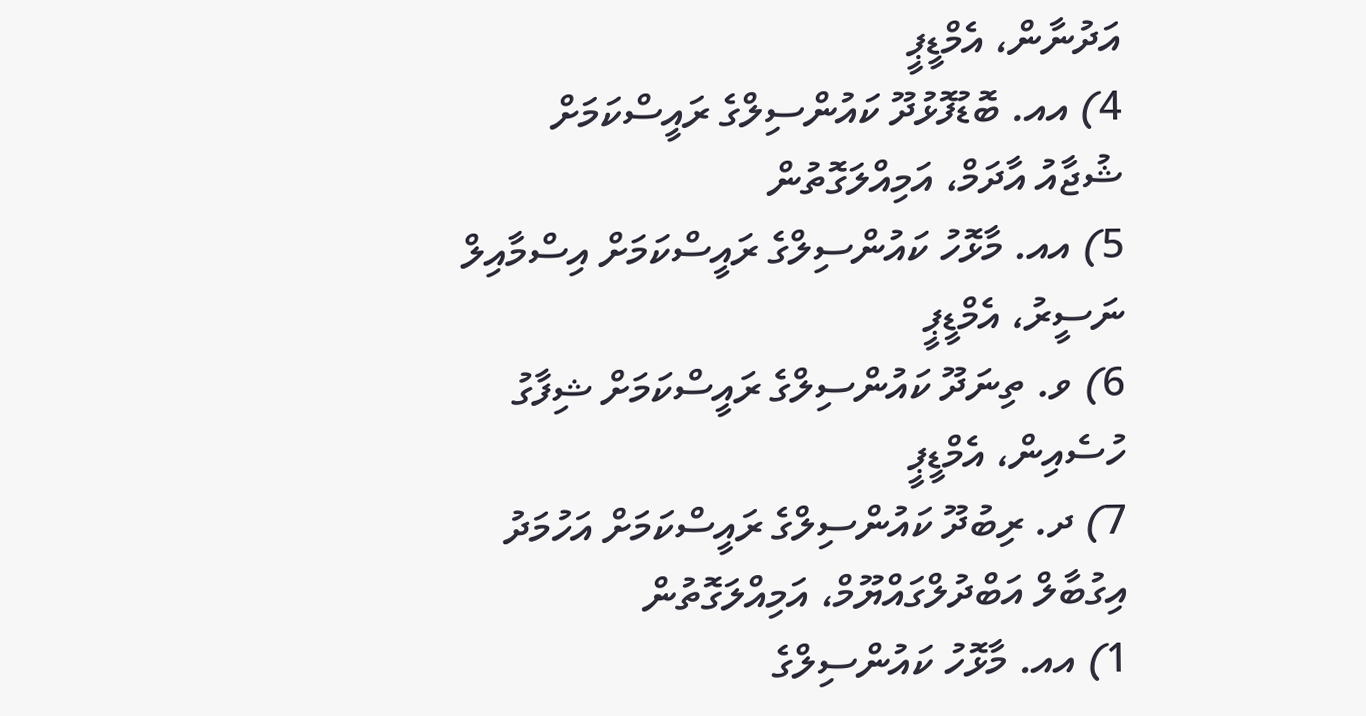އަދުނާން، އެމްޑީޕީ
4) އއ. ބޮޑުފޮޅުދޫ ކައުންސިލްގެ ރައީސްކަމަށް ޝުޖާއު އާދަމް، އަމިއްލަގޮތުން
5) އއ. މާޅޮހު ކައުންސިލްގެ ރައީސްކަމަށް އިސްމާއިލް ނަސީރު، އެމްޑީޕީ
6) ވ. ތިނަދޫ ކައުންސިލްގެ ރައީސްކަމަށް ޝިފާގު ހުސެއިން، އެމްޑީޕީ
7) ދ. ރިބުދޫ ކައުންސިލްގެ ރައީސްކަމަށް އަހުމަދު އިގުބާލް އަބްދުލްގައްޔޫމް، އަމިއްލަގޮތުން
1) އއ. މާޅޮހު ކައުންސިލްގެ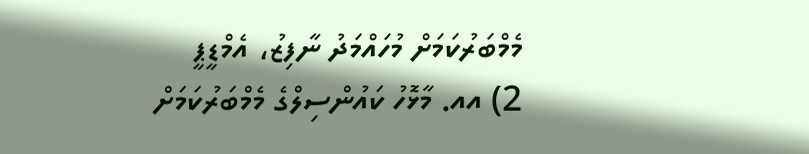މެމްބަރުކަމަށް މުހައްމަދު ނާފިޒު، އެމްޑީޕީ
2) އއ. މާޅޮހު ކައުންސިލްގެ މެމްބަރުކަމަށް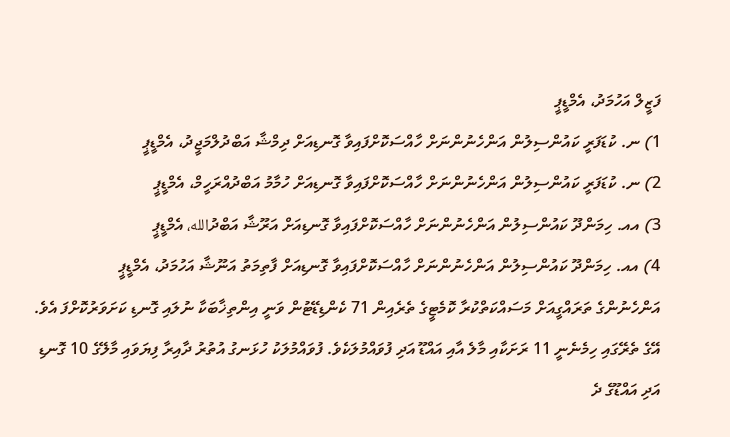ފަޒީލް އަހުމަދު، އެމްޑީޕީ
1) ނ. ކުޑަފަރީ ކައުންސިލުން އަންހެނުންނަށް ހާއްސަކޮށްފައިވާ ގޮނޑިއަށް ދިމްޝާ އަބްދުލްމަޖީދު، އެމްޑީޕީ
2) ނ. ކުޑަފަރީ ކައުންސިލުން އަންހެނުންނަށް ހާއްސަކޮށްފައިވާ ގޮނޑިއަށް ހުމާމު އަބްދުއްރަހީމް، އެމްޑީޕީ
3) އއ. ހިމަންދޫ ކައުންސިލުން އަންހެނުންނަށް ހާއްސަކޮށްފައިވާ ގޮނޑިއަށް އަރޫޝާ އަބްދުالله، އެމްޑީޕީ
4) އއ. ހިމަންދޫ ކައުންސިލުން އަންހެނުންނަށް ހާއްސަކޮށްފައިވާ ގޮނޑިއަށް ފާތިމަތު އަނޫޝާ އަހުމަދު، އެމްޑީޕީ
އަންހެނުންގެ ތަރައްގީއަށް މަސައްކަތްކުރާ ކޮމެޓީގެ ތެރެއިން 71 ކެންޑިޑޭޓުން ވަނީ އިންތިޚާބަކާ ނުލައި ގޮނޑި ކަށަވަރުކޮށްފަ އެވެ. އޭގެ ތެރޭގައި ހިމެނެނީ 11 ރަށަކާއި މާލެ އާއި އައްޑޫ އަދި ފުވައްމުލަކެވެ. ފުވައްމުލަކު ހުޅަނގު އުތުރު ދާއިރާ ފިޔަވައި މާލޭގެ 10 ގޮނޑި އަދި އައްޑޫގެ ދެ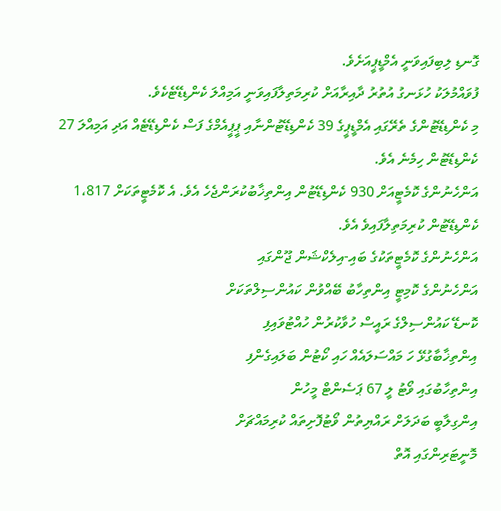ގޮނޑި ލިބިފައިވަނީ އެމްޑީޕީއަށެވެ.
ފުވައްމުލަކު ހުޅަނގު އުތުރު ދާއިރާއަށް ކުރިމަތިލާފައިވަނީ އަމިއްލަ ކެންޑިޑޭޓެކެވެ.
މި ކެންޑިޑޭޓުންގެ ތެރޭގައި އެމްޑީޕީގެ 39 ކެންޑިޑޭޓުންނާއި ޕީޕީއެމްގެ ފަސް ކެންޑިޑޭޓެއް އަދި އަމިއްލަ 27 ކެންޑިޑޭޓުން ހިމެނެ އެވެ.
އަންހެނުންގެ ކޮމެޓީއަށް 930 ކެންޑިޑޭޓުން އިންތިޚާބުކުރަންޖެހެ އެވެ. އެ ކޮމެޓީތަކަށް 1،817 ކެންޑިޑޭޓުން ކުރިމަތިލާފައިވެ އެވެ.
އަންހެނުންގެ ކޮމެޓީތަކުގެ ބައި-އިލެކްޝަން ޖޫންގައި
އަންހެނުންގެ ކޮމިޓީ އިންތިހާބު ބޭއްވުން ކައުންސިލްތަކަށް
ކޮނޑޭ ކައުންސިލްގެ ރައީސް ހުވާކުރުން ހުއްޓުވައިފި
އިންތިޚާބާގުޅޭ ހަ މައްސަލައެއް ހައި ކޯޓުން ބަލައިގެންފި
އިންތިހާބުގައި ވޯޓު ލީ 67 ޕަސެންޓް މީހުން
އިންގިލާބީ ބަދަލަށް ރައްޔިތުން ވޯޓުފޮށިތައް ކުރިމައްޗަށް
މޮނީޓަރިންގައި އޮތް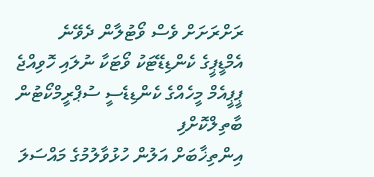ރަށްރަށަށް ވެސް ވޯޓުލާން ދެވޭނެ
އެމްޑީޕީގެ ކެންޑިޑޭޓަކު ވޯޓަކާ ނުލައި ހޮވިއްޖެ
ޕީޕީއެމް މީހެއްގެ ކެންޑިޑެސީ ސުޕްރީމްކޯޓުން ބާތިލްކޮށްފި
އިންތިޚާބަށް އަލުން ހުޅުވާލުމުގެ މައްސަލަ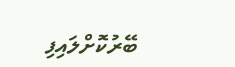ބޭރުކޮށްލައިފި